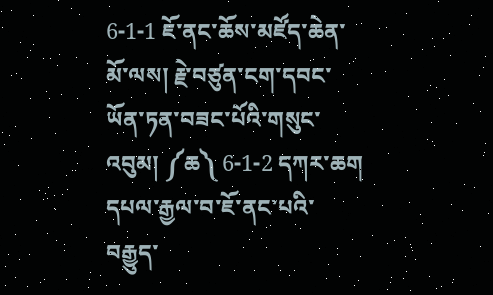6-1-1 ཇོ་ནང་ཆོས་མཛོད་ཆེན་མོ་ལས། རྗེ་བཙུན་ངག་དབང་ཡོན་ཏན་བཟང་པོའི་གསུང་འབུམ། ༼ཆ༽ 6-1-2 དཀར་ཆག དཔལ་རྒྱལ་བ་ཇོ་ནང་པའི་བརྒྱུད་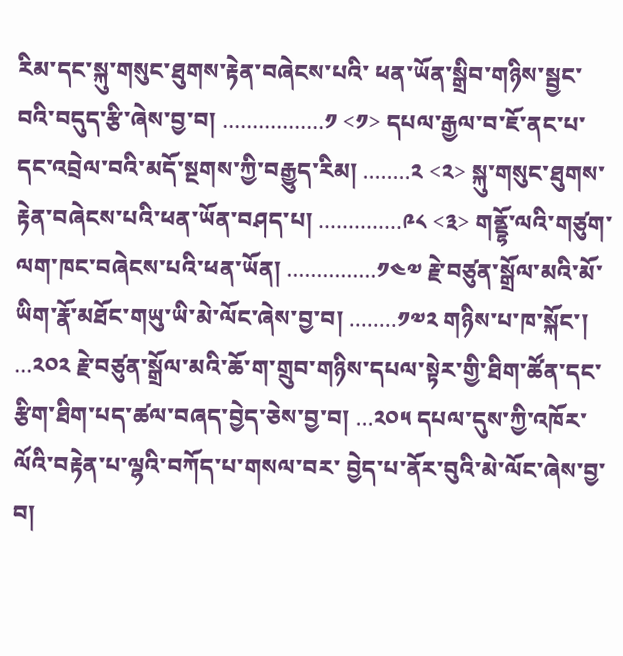རིམ་དང་སྐུ་གསུང་ཐུགས་རྟེན་བཞེངས་པའི་ ཕན་ཡོན་སྒྲིབ་གཉིས་སྦྱང་བའི་བདུད་རྩི་ཞེས་བྱ་བ། .................༡ <༡> དཔལ་རྒྱལ་བ་ཇོ་ནང་པ་དང་འབྲེལ་བའི་མདོ་སྔགས་ཀྱི་བརྒྱུད་རིམ། ........༢ <༢> སྐུ་གསུང་ཐུགས་རྟེན་བཞེངས་པའི་ཕན་ཡོན་བཤད་པ། ..............༩༨ <༣> གནྡྷོ་ལའི་གཙུག་ལག་ཁང་བཞེངས་པའི་ཕན་ཡོན། ...............༡༤༧ རྗེ་བཙུན་སྒྲོལ་མའི་མོ་ཡིག་རྣོ་མཐོང་གཡུ་ཡི་མེ་ལོང་ཞེས་བྱ་བ། ........༡༧༢ གཉིས་པ་ཁ་སྐོང་། ...༢༠༢ རྗེ་བཙུན་སྒྲོལ་མའི་ཆོ་ག་གྲུབ་གཉིས་དཔལ་སྟེར་གྱི་ཐིག་ཚོན་དང་ རྩིག་ཐིག་པད་ཚལ་བཞད་བྱེད་ཅེས་བྱ་བ། ...༢༠༥ དཔལ་དུས་ཀྱི་འཁོར་ལོའི་བརྟེན་པ་ལྷའི་བཀོད་པ་གསལ་བར་ བྱེད་པ་ནོར་བུའི་མེ་ལོང་ཞེས་བྱ་བ།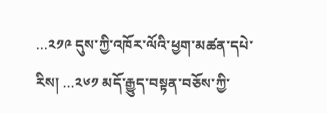...༢༡༩ དུས་ཀྱི་འཁོར་ལོའི་ཕྱག་མཚན་དཔེ་རིས། ...༢༦༡ མདོ་རྒྱུད་བསྟན་བཅོས་ཀྱི་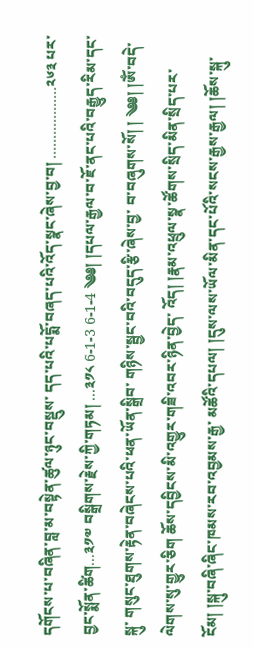དགོངས་པ་བཞིན་བླ་མ་བསྟེན་ཚུལ་ཉུང་བསྡུས་ དད་པའི་པདྨོ་བཞད་པའི་འོད་སྣང་ཞེས་བྱ་བ། ..................༢༦༣ པར་བྱང་སྨོན་ཚིག...༣༡༧ བསྒྲིགས་རྗེས་ཀྱི་གཏམ། ...༣༡༨ 6-1-3 6-1-4 ༄༅། །དཔལ་རྒྱལ་བ་ཇོ་ནང་པའི་བརྒྱུད་རིམ་དང་སྐུ་ གསུང་ཐུགས་རྟེན་བཞེངས་པའི་ཕན་ཡོན་སྒྲིབ་ གཉིས་སྦྱང་བའི་བདུད་རྩི་ཞེས་བྱ་ བ་བཞུགས་སོ། ། ༄༅། །ༀ་བདེ་ལེགས་སུ་གྱུར་ཅིག ཆོས་དབྱིངས་མི་འགྱུར་གཟི་འབར་ཉིན་བྱེད་ འོད། །རྣམ་འཕྲུལ་སྣ་ཚོགས་སྲིད་མིན་སྲིད་པར་ངོམ། །སྐུ་བཞི་ཞིང་ཁམས་རབ་འབྱམས་རྒྱ་ མཚོའི་དཔལ། །དུས་ལས་ཡོལ་མིན་དང་པོའི་སངས་རྒྱས་རྒྱལ། །ཆོས་སྐུ་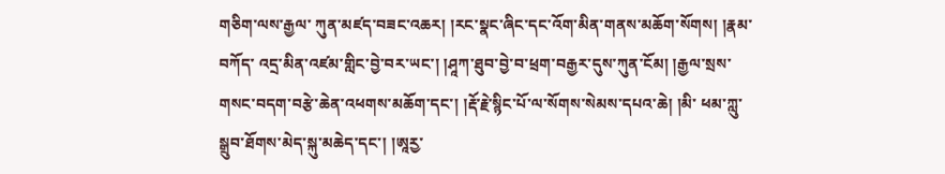གཅིག་ལས་རྒྱལ་ ཀུན་མཛད་བཟང་འཆར། །རང་སྣང་ཞིང་དང་འོག་མིན་གནས་མཆོག་སོགས། །རྣམ་བཀོད་ འདྲ་མིན་འཛམ་གླིང་བྱེ་བར་ཡང་། །ཤཱཀ་ཐུབ་བྱེ་བ་ཕྲག་བརྒྱར་དུས་ཀུན་ངོམ། །རྒྱལ་སྲས་ གསང་བདག་བརྩེ་ཆེན་འཕགས་མཆོག་དང་། །རྡོ་རྗེ་སྙིང་པོ་ལ་སོགས་སེམས་དཔའ་ཆེ། །མི་ ཕམ་ཀླུ་སྒྲུབ་ཐོགས་མེད་སྐུ་མཆེད་དང་། །ཨཱརྱ་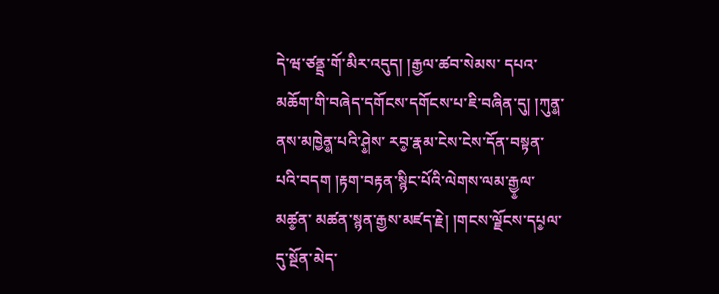དེ་ཝ་ཙནྡྲ་གོ་མིར་འདུད། །རྒྱལ་ཚབ་སེམས་ དཔའ་མཆོག་གི་བཞེད་དགོངས་དགོངས་པ་ཇི་བཞིན་དུ། །ཀུན༵་ནས་མཁྱེན༵་པའི་ཤེ༵ས་ རབ༵་རྣམ་ངེས་ངེས་དོན་བསྟན་པའི་བདག །རྟག་བརྟན་སྙིང་པོའི་ལེགས་ལམ་རྒྱ༵ལ་མཚ༵ན་ མཚན་སྙན་རྒྱས་མཛད་རྗེ། །གངས་ལྗོངས་དཔ༵ལ་དུ་སྔོན་མེད་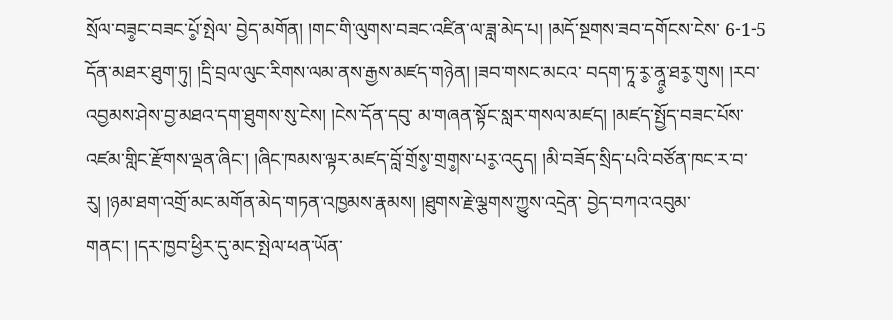སྲོལ་བཟ༵ང་བཟང་པོ༵་སྤེལ་ བྱེད་མགོན། །གང་གི་ལུགས་བཟང་འཛིན་ལ་ཟླ་མེད་པ། །མདོ་སྔགས་ཟབ་དགོངས་ངེས་ 6-1-5 དོན་མཐར་ཐུག་ཏུ། །དྲི་བྲལ་ལུང་རིགས་ལམ་ནས་རྒྱས་མཛད་གཉེན། །ཟབ་གསང་མངའ་ བདག་ཏཱ་ར༵་ནཱ༵་ཐར༵་གུས། །རབ་འབྱམས་ཤེས་བྱ་མཐའ་དག་ཐུགས་སུ་ངེས། །ངེས་དོན་དབུ་ མ་གཞན་སྟོང་སླར་གསལ་མཛད། །མཛད་སྤྱོད་བཟང་པོས་འཛམ་གླིང་རྫོགས་ལྡན་ཞིང་། །ཞིང་ཁམས་ལྟར་མཛད་བློ་གྲོས༵་གྲག༵ས་པར༵་འདུད། །མི་བཟོད་སྲིད་པའི་བཙོན་ཁང་ར་བ་ རུ། །ཉམ་ཐག་འགྲོ་མང་མགོན་མེད་གཏན་འཁྱམས་རྣམས། །ཐུགས་རྗེ་ལྕགས་ཀྱུས་འདྲེན་ བྱེད་བཀའ་འབུམ་གནང་། །དར་ཁྱབ་ཕྱིར་དུ་མང་སྤེལ་ཕན་ཡོན་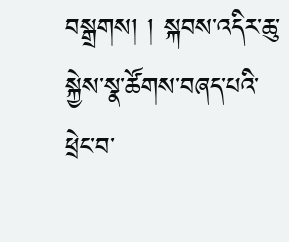བསྒྲགས། ། སྐབས་འདིར་ཆུ་སྐྱེས་སྣ་ཚོགས་བཞད་པའི་ཕྲེང་བ་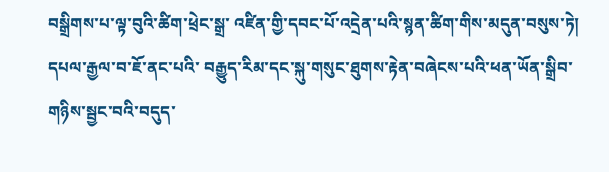བསྒྲིགས་པ་ལྟ་བུའི་ཚིག་ཕྲེང་སྒྲ་ འཛིན་གྱི་དབང་པོ་འདྲེན་པའི་སྙན་ཚིག་གིས་མདུན་བསུས་ཏེ། དཔལ་རྒྱལ་བ་ཇོ་ནང་པའི་ བརྒྱུད་རིམ་དང་སྐུ་གསུང་ཐུགས་རྟེན་བཞེངས་པའི་ཕན་ཡོན་སྒྲིབ་གཉིས་སྦྱང་བའི་བདུད་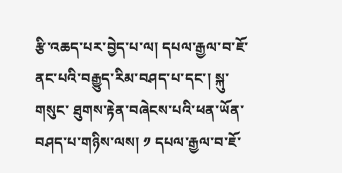རྩི་འཆད་པར་བྱེད་པ་ལ། དཔལ་རྒྱལ་བ་ཇོ་ནང་པའི་བརྒྱུད་རིམ་བཤད་པ་དང་། སྐུ་གསུང་ ཐུགས་རྟེན་བཞེངས་པའི་ཕན་ཡོན་བཤད་པ་གཉིས་ལས། ༡ དཔལ་རྒྱལ་བ་ཇོ་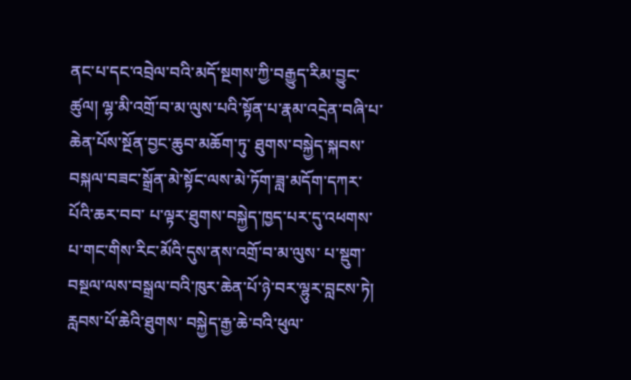ནང་པ་དང་འབྲེལ་བའི་མདོ་སྔགས་ཀྱི་བརྒྱུད་རིམ་བྱུང་ཚུལ། ལྷ་མི་འགྲོ་བ་མ་ལུས་པའི་སྟོན་པ་རྣམ་འདྲེན་བཞི་པ་ཆེན་པོས་སྔོན་བྱང་ཆུབ་མཆོག་ཏུ་ ཐུགས་བསྐྱེད་སྐབས་བསྐལ་བཟང་སྒྲོན་མེ་སྟོང་ལས་མེ་ཏོག་ཟླ་མདོག་དཀར་པོའི་ཆར་བབ་ པ་ལྟར་ཐུགས་བསྐྱེད་ཁྱད་པར་དུ་འཕགས་པ་གང་གིས་རིང་མོའི་དུས་ནས་འགྲོ་བ་མ་ལུས་ པ་སྡུག་བསྔལ་ལས་བསྒྲལ་བའི་ཁུར་ཆེན་པོ་ཉེ་བར་ལྷུར་བླངས་ཏེ། རླབས་པོ་ཆེའི་ཐུགས་ བསྐྱེད་རྒྱ་ཆེ་བའི་ཕུལ་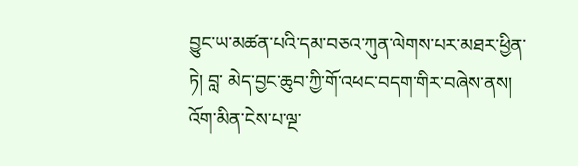བྱུང་ཡ་མཚན་པའི་དམ་བཅའ་ཀུན་ལེགས་པར་མཐར་ཕྱིན་ཏེ། བླ་ མེད་བྱང་ཆུབ་ཀྱི་གོ་འཕང་བདག་གིར་བཞེས་ནས། འོག་མིན་ངེས་པ་ལྔ་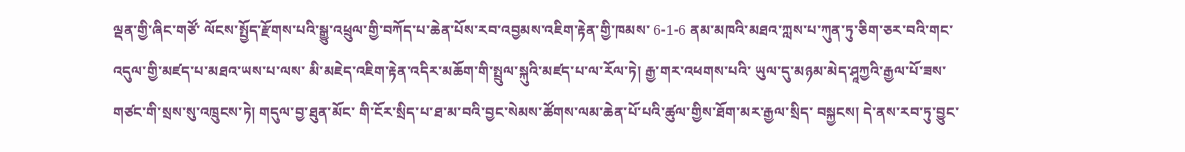ལྡན་གྱི་ཞིང་གཙོ་ ལོངས་སྤྱོད་རྫོགས་པའི་སྒྱུ་འཕྲུལ་གྱི་བཀོད་པ་ཆེན་པོས་རབ་འབྱམས་འཇིག་རྟེན་གྱི་ཁམས་ 6-1-6 ནམ་མཁའི་མཐའ་ཀླས་པ་ཀུན་ཏུ་ཅིག་ཅར་བའི་གང་འདུལ་གྱི་མཛད་པ་མཐའ་ཡས་པ་ལས་ མི་མཇེད་འཇིག་རྟེན་འདིར་མཆོག་གི་སྤྲུལ་སྐུའི་མཛད་པ་ལ་རོལ་ཏེ། རྒྱ་གར་འཕགས་པའི་ ཡུལ་དུ་མཉམ་མེད་ཤཱཀྱའི་རྒྱལ་པོ་ཟས་གཙང་གི་སྲས་སུ་འཁྲུངས་ཏེ། གདུལ་བྱ་ཐུན་མོང་ གི་ངོར་སྲིད་པ་ཐ་མ་བའི་བྱང་སེམས་ཚོགས་ལམ་ཆེན་པོ་པའི་ཚུལ་གྱིས་ཐོག་མར་རྒྱལ་སྲིད་ བསྐྱངས། དེ་ནས་རབ་ཏུ་བྱུང་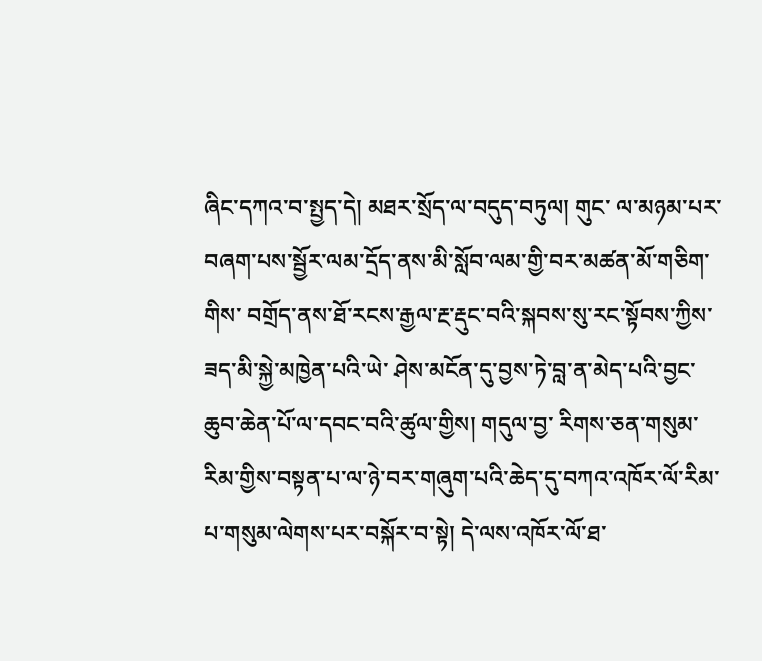ཞིང་དཀའ་བ་སྤྱད་དེ། མཐར་སྲོད་ལ་བདུད་བཏུལ། གུང་ ལ་མཉམ་པར་བཞག་པས་སྦྱོར་ལམ་དྲོད་ནས་མི་སློབ་ལམ་གྱི་བར་མཚན་མོ་གཅིག་གིས་ བགྲོད་ནས་ཐོ་རངས་རྒྱལ་རྔ་རྡུང་བའི་སྐབས་སུ་རང་སྟོབས་ཀྱིས་ཟད་མི་སྐྱེ་མཁྱེན་པའི་ཡེ་ ཤེས་མངོན་དུ་བྱས་ཏེ་བླ་ན་མེད་པའི་བྱང་ཆུབ་ཆེན་པོ་ལ་དབང་བའི་ཚུལ་གྱིས། གདུལ་བྱ་ རིགས་ཅན་གསུམ་རིམ་གྱིས་བསྟན་པ་ལ་ཉེ་བར་གཞུག་པའི་ཆེད་དུ་བཀའ་འཁོར་ལོ་རིམ་ པ་གསུམ་ལེགས་པར་བསྐོར་བ་སྟེ། དེ་ལས་འཁོར་ལོ་ཐ་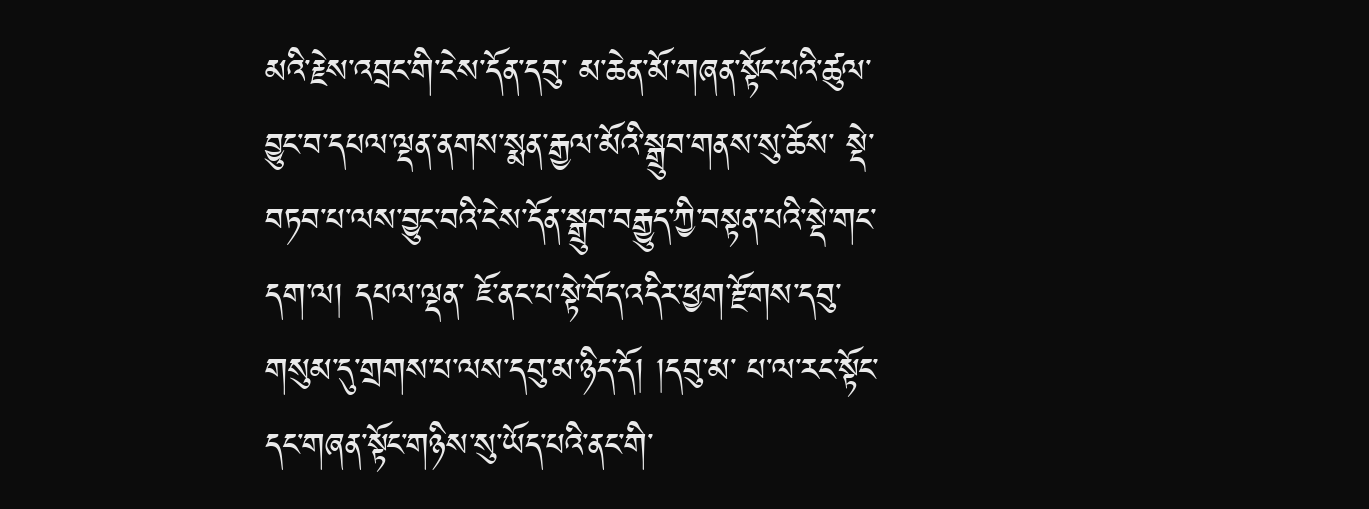མའི་རྗེས་འབྲང་གི་ངེས་དོན་དབུ་ མ་ཆེན་མོ་གཞན་སྟོང་པའི་ཚུལ་བྱུང་བ་དཔལ་ལྡན་ནགས་སྨན་རྒྱལ་མོའི་སྒྲུབ་གནས་སུ་ཆོས་ སྡེ་བཏབ་པ་ལས་བྱུང་བའི་ངེས་དོན་སྒྲུབ་བརྒྱུད་ཀྱི་བསྟན་པའི་སྡེ་གང་དག་ལ། དཔལ་ལྡན་ ཇོ་ནང་པ་སྟེ་བོད་འདིར་ཕྱག་རྫོགས་དབུ་གསུམ་དུ་གྲགས་པ་ལས་དབུ་མ་ཉིད་དོ། །དབུ་མ་ པ་ལ་རང་སྟོང་དང་གཞན་སྟོང་གཉིས་སུ་ཡོད་པའི་ནང་གི་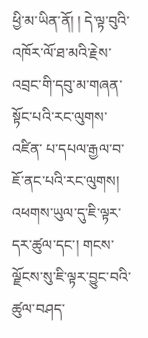ཕྱི་མ་ཡིན་ནོ། ། དེ་ལྟ་བུའི་འཁོར་ལོ་ཐ་མའི་རྗེས་འབྲང་གི་དབུ་མ་གཞན་སྟོང་པའི་རང་ལུགས་འཛིན་ པ་དཔལ་རྒྱལ་བ་ཇོ་ནང་པའི་རང་ལུགས། འཕགས་ཡུལ་དུ་ཇི་ལྟར་དར་ཚུལ་དང་། གངས་ ལྗོངས་སུ་ཇི་ལྟར་བྱུང་བའི་ཚུལ་བཤད་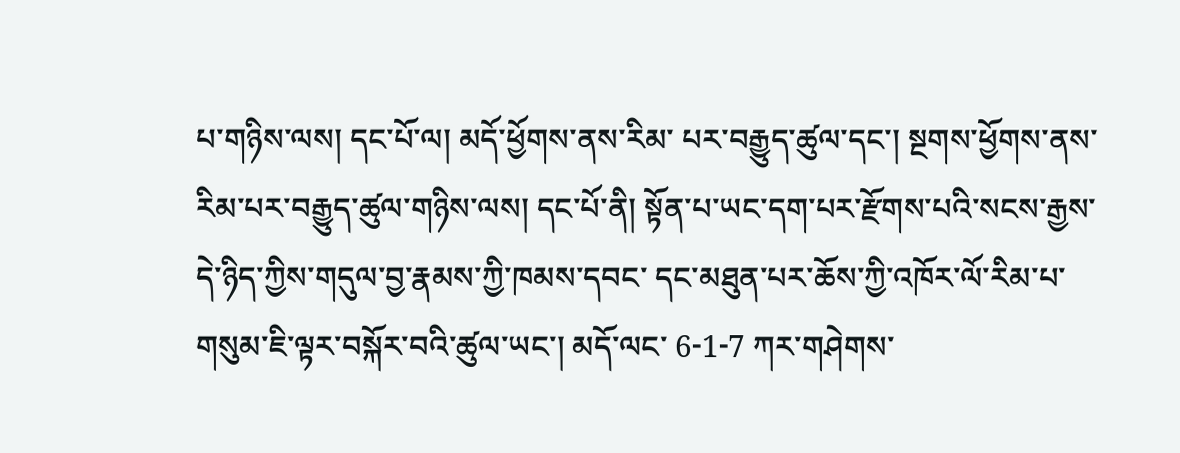པ་གཉིས་ལས། དང་པོ་ལ། མདོ་ཕྱོགས་ནས་རིམ་ པར་བརྒྱུད་ཚུལ་དང་། སྔགས་ཕྱོགས་ནས་རིམ་པར་བརྒྱུད་ཚུལ་གཉིས་ལས། དང་པོ་ནི། སྟོན་པ་ཡང་དག་པར་རྫོགས་པའི་སངས་རྒྱས་དེ་ཉིད་ཀྱིས་གདུལ་བྱ་རྣམས་ཀྱི་ཁམས་དབང་ དང་མཐུན་པར་ཆོས་ཀྱི་འཁོར་ལོ་རིམ་པ་གསུམ་ཇི་ལྟར་བསྐོར་བའི་ཚུལ་ཡང་། མདོ་ལང་ 6-1-7 ཀར་གཤེགས་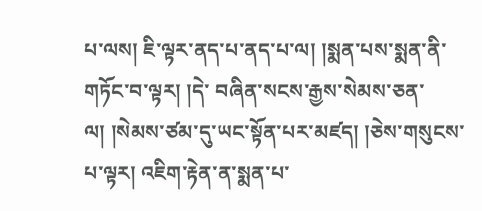པ་ལས། ཇི་ལྟར་ནད་པ་ནད་པ་ལ། །སྨན་པས་སྨན་ནི་གཏོང་བ་ལྟར། །དེ་ བཞིན་སངས་རྒྱས་སེམས་ཅན་ལ། །སེམས་ཙམ་དུ་ཡང་སྟོན་པར་མཛད། །ཅེས་གསུངས་ པ་ལྟར། འཇིག་རྟེན་ན་སྨན་པ་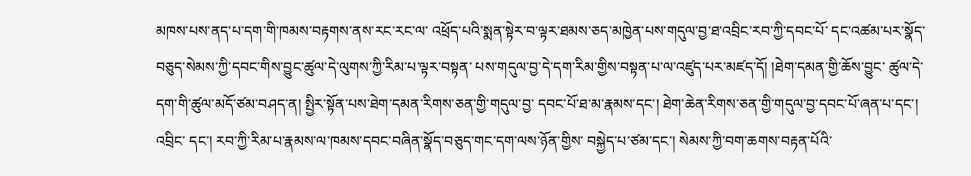མཁས་པས་ནད་པ་དག་གི་ཁམས་བརྟགས་ནས་རང་རང་ལ་ འཕྲོད་པའི་སྨན་སྟེར་བ་ལྟར་ཐམས་ཅད་མཁྱེན་པས་གདུལ་བྱ་ཐ་འབྲིང་རབ་ཀྱི་དབང་པོ་ དང་འཚམ་པར་སྣོད་བཅུད་སེམས་ཀྱི་དབང་གིས་བྱུང་ཚུལ་དེ་ལུགས་ཀྱི་རིམ་པ་ལྟར་བསྟན་ པས་གདུལ་བྱ་དེ་དག་རིམ་གྱིས་བསྟན་པ་ལ་འཛུད་པར་མཛད་དོ། །ཐེག་དམན་གྱི་ཆོས་བྱུང་ ཚུལ་དེ་དག་གི་ཚུལ་མདོ་ཙམ་བཤད་ན། སྤྱིར་སྟོན་པས་ཐེག་དམན་རིགས་ཅན་གྱི་གདུལ་བྱ་ དབང་པོ་ཐ་མ་རྣམས་དང་། ཐེག་ཆེན་རིགས་ཅན་གྱི་གདུལ་བྱ་དབང་པོ་ཞན་པ་དང་། འབྲིང་ དང་། རབ་ཀྱི་རིམ་པ་རྣམས་ལ་ཁམས་དབང་བཞིན་སྣོད་བཅུད་གང་དག་ལས་ཉོན་གྱིས་ བསྐྱེད་པ་ཙམ་དང་། སེམས་ཀྱི་བག་ཆགས་བརྟན་པོའི་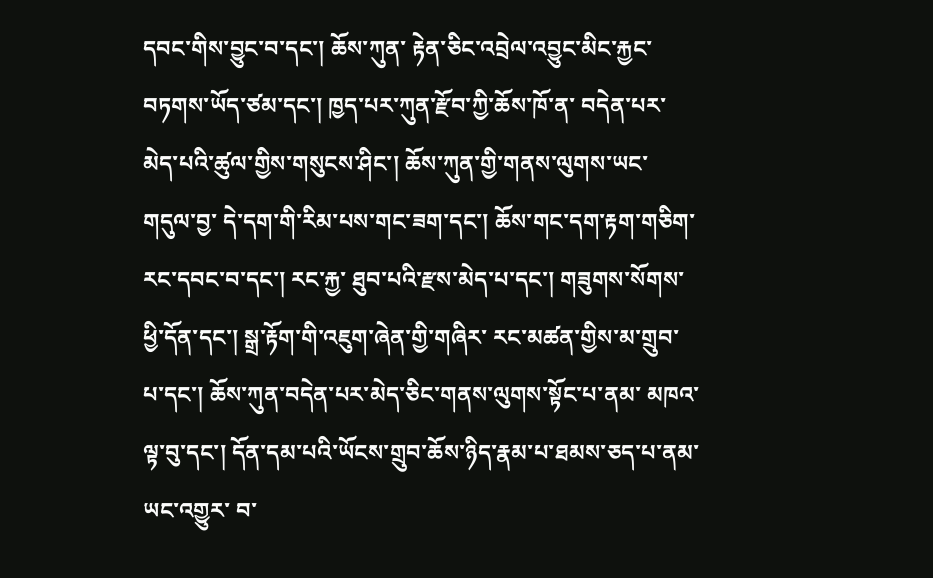དབང་གིས་བྱུང་བ་དང་། ཆོས་ཀུན་ རྟེན་ཅིང་འབྲེལ་འབྱུང་མིང་རྐྱང་བཏགས་ཡོད་ཙམ་དང་། ཁྱད་པར་ཀུན་རྫོབ་ཀྱི་ཆོས་ཁོ་ན་ བདེན་པར་མེད་པའི་ཚུལ་གྱིས་གསུངས་ཤིང་། ཆོས་ཀུན་གྱི་གནས་ལུགས་ཡང་གདུལ་བྱ་ དེ་དག་གི་རིམ་པས་གང་ཟག་དང་། ཆོས་གང་དག་རྟག་གཅིག་རང་དབང་བ་དང་། རང་རྐྱ་ ཐུབ་པའི་རྫས་མེད་པ་དང་། གཟུགས་སོགས་ཕྱི་དོན་དང་། སྒྲ་རྟོག་གི་འཇུག་ཞེན་གྱི་གཞིར་ རང་མཚན་གྱིས་མ་གྲུབ་པ་དང་། ཆོས་ཀུན་བདེན་པར་མེད་ཅིང་གནས་ལུགས་སྟོང་པ་ནམ་ མཁའ་ལྟ་བུ་དང་། དོན་དམ་པའི་ཡོངས་གྲུབ་ཆོས་ཉིད་རྣམ་པ་ཐམས་ཅད་པ་ནམ་ཡང་འགྱུར་ བ་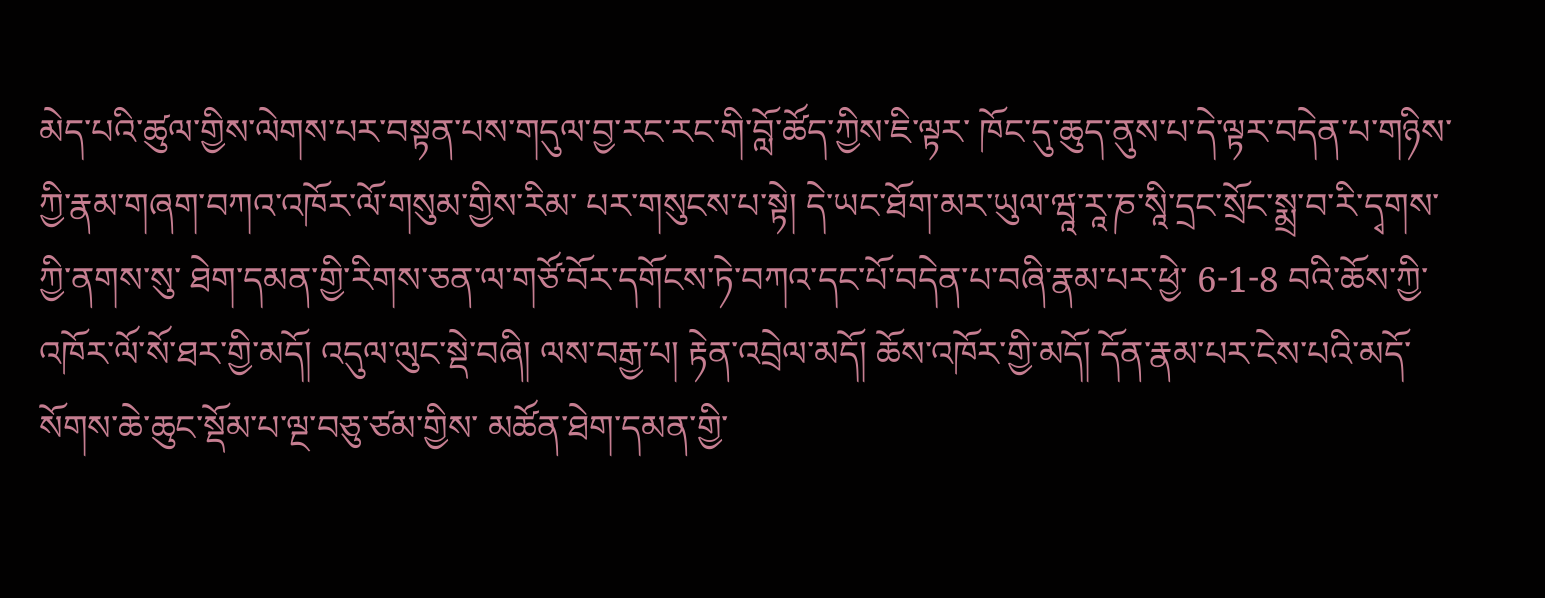མེད་པའི་ཚུལ་གྱིས་ལེགས་པར་བསྟན་པས་གདུལ་བྱ་རང་རང་གི་བློ་ཚོད་ཀྱིས་ཇི་ལྟར་ ཁོང་དུ་ཆུད་ནུས་པ་དེ་ལྟར་བདེན་པ་གཉིས་ཀྱི་རྣམ་གཞག་བཀའ་འཁོར་ལོ་གསུམ་གྱིས་རིམ་ པར་གསུངས་པ་སྟེ། དེ་ཡང་ཐོག་མར་ཡུལ་ཝཱ་རཱ་ཎ་སཱི་དྲང་སྲོང་སྨྲ་བ་རི་དྭགས་ཀྱི་ནགས་སུ་ ཐེག་དམན་གྱི་རིགས་ཅན་ལ་གཙོ་བོར་དགོངས་ཏེ་བཀའ་དང་པོ་བདེན་པ་བཞི་རྣམ་པར་ཕྱེ་ 6-1-8 བའི་ཆོས་ཀྱི་འཁོར་ལོ་སོ་ཐར་གྱི་མདོ། འདུལ་ལུང་སྡེ་བཞི། ལས་བརྒྱ་པ། རྟེན་འབྲེལ་མདོ། ཆོས་འཁོར་གྱི་མདོ། དོན་རྣམ་པར་ངེས་པའི་མདོ་སོགས་ཆེ་ཆུང་སྡོམ་པ་ལྔ་བཅུ་ཙམ་གྱིས་ མཚོན་ཐེག་དམན་གྱི་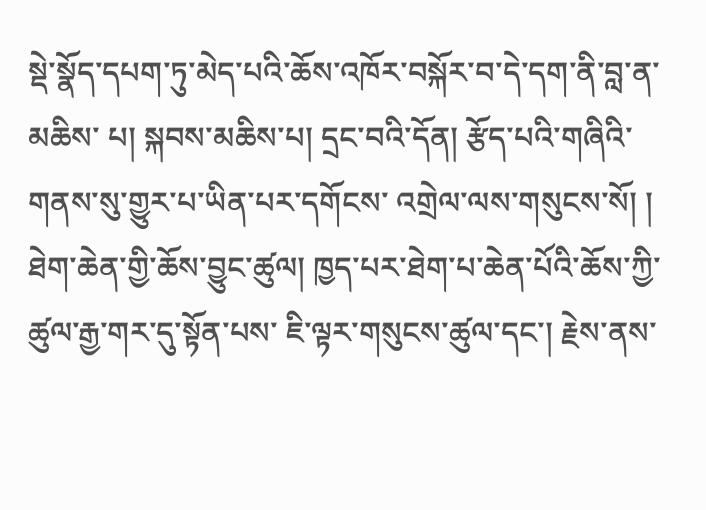སྡེ་སྣོད་དཔག་ཏུ་མེད་པའི་ཆོས་འཁོར་བསྐོར་བ་དེ་དག་ནི་བླ་ན་མཆིས་ པ། སྐབས་མཆིས་པ། དྲང་བའི་དོན། རྩོད་པའི་གཞིའི་གནས་སུ་གྱུར་པ་ཡིན་པར་དགོངས་ འགྲེལ་ལས་གསུངས་སོ། ། ཐེག་ཆེན་གྱི་ཆོས་བྱུང་ཚུལ། ཁྱད་པར་ཐེག་པ་ཆེན་པོའི་ཆོས་ཀྱི་ཚུལ་རྒྱ་གར་དུ་སྟོན་པས་ ཇི་ལྟར་གསུངས་ཚུལ་དང་། རྗེས་ནས་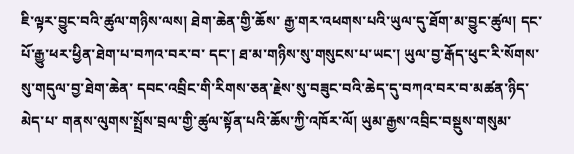ཇི་ལྟར་བྱུང་བའི་ཚུལ་གཉིས་ལས། ཐེག་ཆེན་གྱི་ཆོས་ རྒྱ་གར་འཕགས་པའི་ཡུལ་དུ་ཐོག་མ་བྱུང་ཚུལ། དང་པོ་རྒྱུ་ཕར་ཕྱིན་ཐེག་པ་བཀའ་བར་བ་ དང་། ཐ་མ་གཉིས་སུ་གསུངས་པ་ཡང་། ཡུལ་བྱ་རྒོད་ཕུང་རི་སོགས་སུ་གདུལ་བྱ་ཐེག་ཆེན་ དབང་འབྲིང་གི་རིགས་ཅན་རྗེས་སུ་བཟུང་བའི་ཆེད་དུ་བཀའ་བར་བ་མཚན་ཉིད་མེད་པ་ གནས་ལུགས་སྤྲོས་བྲལ་གྱི་ཚུལ་སྟོན་པའི་ཆོས་ཀྱི་འཁོར་ལོ། ཡུམ་རྒྱས་འབྲིང་བསྡུས་གསུམ་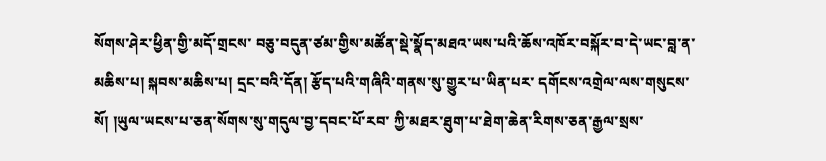སོགས་ཤེར་ཕྱིན་གྱི་མདོ་གྲངས་ བཅུ་བདུན་ཙམ་གྱིས་མཚོན་སྡེ་སྣོད་མཐའ་ཡས་པའི་ཆོས་འཁོར་བསྐོར་བ་དེ་ཡང་བླ་ན་ མཆིས་པ། སྐབས་མཆིས་པ། དྲང་བའི་དོན། རྩོད་པའི་གཞིའི་གནས་སུ་གྱུར་པ་ཡིན་པར་ དགོངས་འགྲེལ་ལས་གསུངས་སོ། །ཡུལ་ཡངས་པ་ཅན་སོགས་སུ་གདུལ་བྱ་དབང་པོ་རབ་ ཀྱི་མཐར་ཐུག་པ་ཐེག་ཆེན་རིགས་ཅན་རྒྱལ་སྲས་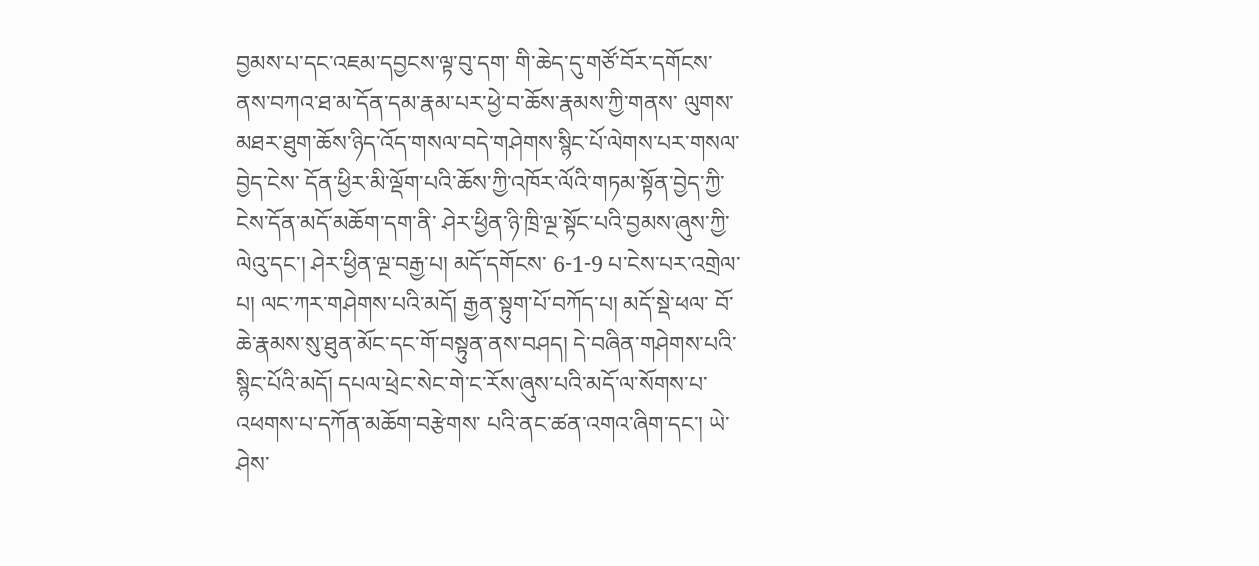བྱམས་པ་དང་འཇམ་དབྱངས་ལྟ་བུ་དག་ གི་ཆེད་དུ་གཙོ་བོར་དགོངས་ནས་བཀའ་ཐ་མ་དོན་དམ་རྣམ་པར་ཕྱེ་བ་ཆོས་རྣམས་ཀྱི་གནས་ ལུགས་མཐར་ཐུག་ཆོས་ཉིད་འོད་གསལ་བདེ་གཤེགས་སྙིང་པོ་ལེགས་པར་གསལ་བྱེད་ངེས་ དོན་ཕྱིར་མི་ལྡོག་པའི་ཆོས་ཀྱི་འཁོར་ལོའི་གཏམ་སྟོན་བྱེད་ཀྱི་ངེས་དོན་མདོ་མཆོག་དག་ནི་ ཤེར་ཕྱིན་ཉི་ཁྲི་ལྔ་སྟོང་པའི་བྱམས་ཞུས་ཀྱི་ལེའུ་དང་། ཤེར་ཕྱིན་ལྔ་བརྒྱ་པ། མདོ་དགོངས་ 6-1-9 པ་ངེས་པར་འགྲེལ་པ། ལང་ཀར་གཤེགས་པའི་མདོ། རྒྱན་སྟུག་པོ་བཀོད་པ། མདོ་སྡེ་ཕལ་ བོ་ཆེ་རྣམས་སུ་ཐུན་མོང་དང་གོ་བསྟུན་ནས་བཤད། དེ་བཞིན་གཤེགས་པའི་སྙིང་པོའི་མདོ། དཔལ་ཕྲེང་སེང་གེ་ང་རོས་ཞུས་པའི་མདོ་ལ་སོགས་པ་འཕགས་པ་དཀོན་མཆོག་བརྩེགས་ པའི་ནང་ཚན་འགའ་ཞིག་དང་། ཡེ་ཤེས་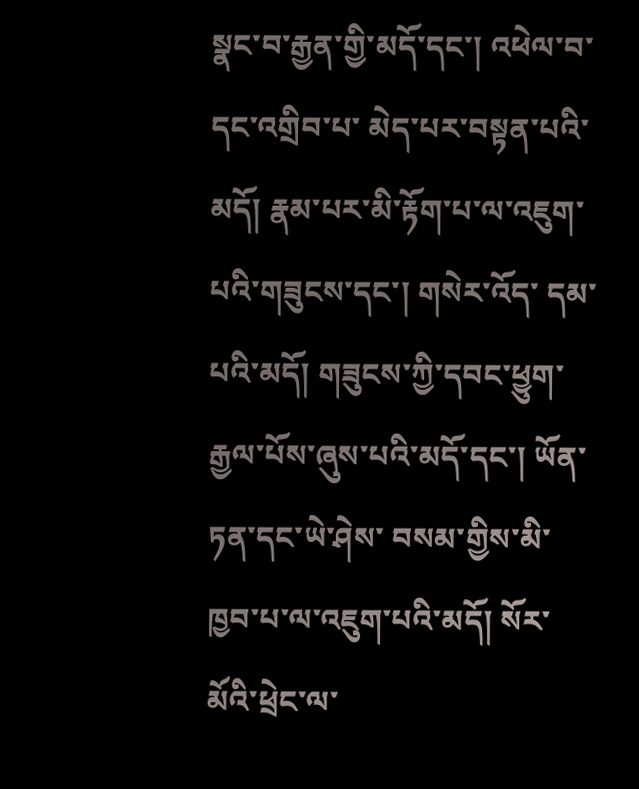སྣང་བ་རྒྱན་གྱི་མདོ་དང་། འཕེལ་བ་དང་འགྲིབ་པ་ མེད་པར་བསྟན་པའི་མདོ། རྣམ་པར་མི་རྟོག་པ་ལ་འཇུག་པའི་གཟུངས་དང་། གསེར་འོད་ དམ་པའི་མདོ། གཟུངས་ཀྱི་དབང་ཕྱུག་རྒྱལ་པོས་ཞུས་པའི་མདོ་དང་། ཡོན་ཏན་དང་ཡེ་ཤེས་ བསམ་གྱིས་མི་ཁྱབ་པ་ལ་འཇུག་པའི་མདོ། སོར་མོའི་ཕྲེང་ལ་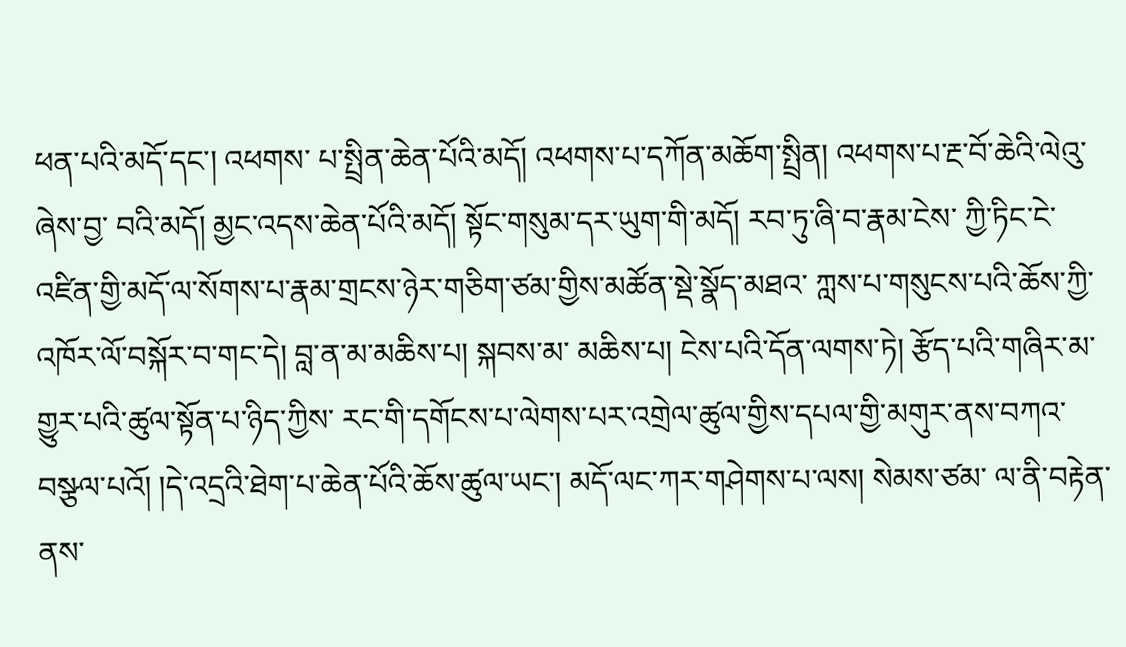ཕན་པའི་མདོ་དང་། འཕགས་ པ་སྤྲིན་ཆེན་པོའི་མདོ། འཕགས་པ་དཀོན་མཆོག་སྤྲིན། འཕགས་པ་རྔ་བོ་ཆེའི་ལེའུ་ཞེས་བྱ་ བའི་མདོ། མྱང་འདས་ཆེན་པོའི་མདོ། སྟོང་གསུམ་དར་ཡུག་གི་མདོ། རབ་ཏུ་ཞི་བ་རྣམ་ངེས་ ཀྱི་ཏིང་ངེ་འཛིན་གྱི་མདོ་ལ་སོགས་པ་རྣམ་གྲངས་ཉེར་གཅིག་ཙམ་གྱིས་མཚོན་སྡེ་སྣོད་མཐའ་ ཀླས་པ་གསུངས་པའི་ཆོས་ཀྱི་འཁོར་ལོ་བསྐོར་བ་གང་དེ། བླ་ན་མ་མཆིས་པ། སྐབས་མ་ མཆིས་པ། ངེས་པའི་དོན་ལགས་ཏེ། རྩོད་པའི་གཞིར་མ་གྱུར་པའི་ཚུལ་སྟོན་པ་ཉིད་ཀྱིས་ རང་གི་དགོངས་པ་ལེགས་པར་འགྲེལ་ཚུལ་གྱིས་དཔལ་གྱི་མགུར་ནས་བཀའ་བསྩལ་པའོ། །དེ་འདྲའི་ཐེག་པ་ཆེན་པོའི་ཆོས་ཚུལ་ཡང་། མདོ་ལང་ཀར་གཤེགས་པ་ལས། སེམས་ཙམ་ ལ་ནི་བརྟེན་ནས་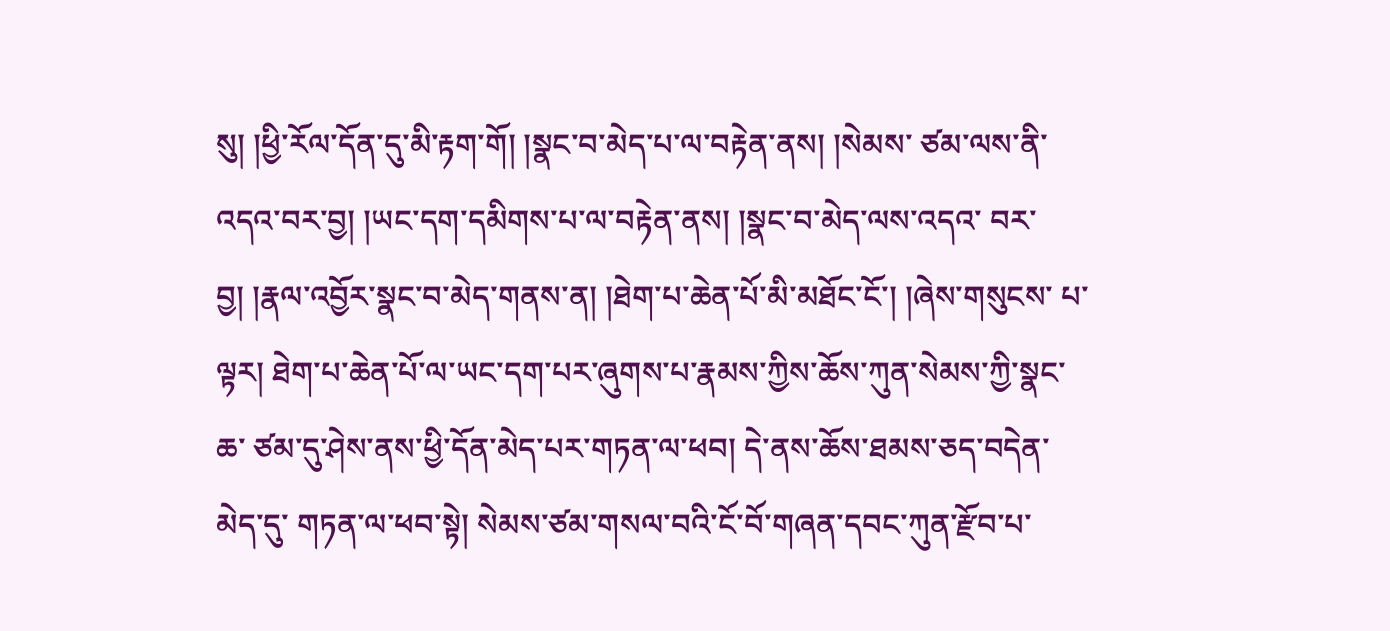སུ། །ཕྱི་རོལ་དོན་དུ་མི་རྟག་གོ། །སྣང་བ་མེད་པ་ལ་བརྟེན་ནས། །སེམས་ ཙམ་ལས་ནི་འདའ་བར་བྱ། །ཡང་དག་དམིགས་པ་ལ་བརྟེན་ནས། །སྣང་བ་མེད་ལས་འདའ་ བར་བྱ། །རྣལ་འབྱོར་སྣང་བ་མེད་གནས་ན། །ཐེག་པ་ཆེན་པོ་མི་མཐོང་ངོ་། །ཞེས་གསུངས་ པ་ལྟར། ཐེག་པ་ཆེན་པོ་ལ་ཡང་དག་པར་ཞུགས་པ་རྣམས་ཀྱིས་ཆོས་ཀུན་སེམས་ཀྱི་སྣང་ཆ་ ཙམ་དུ་ཤེས་ནས་ཕྱི་དོན་མེད་པར་གཏན་ལ་ཕབ། དེ་ནས་ཆོས་ཐམས་ཅད་བདེན་མེད་དུ་ གཏན་ལ་ཕབ་སྟེ། སེམས་ཙམ་གསལ་བའི་ངོ་བོ་གཞན་དབང་ཀུན་རྫོབ་པ་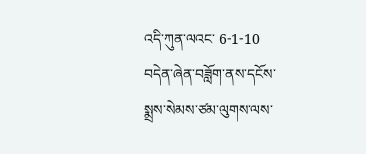འདི་ཀུན་ལའང་ 6-1-10 བདེན་ཞེན་བཟློག་ནས་དངོས་སྨྲས་སེམས་ཙམ་ལུགས་ལས་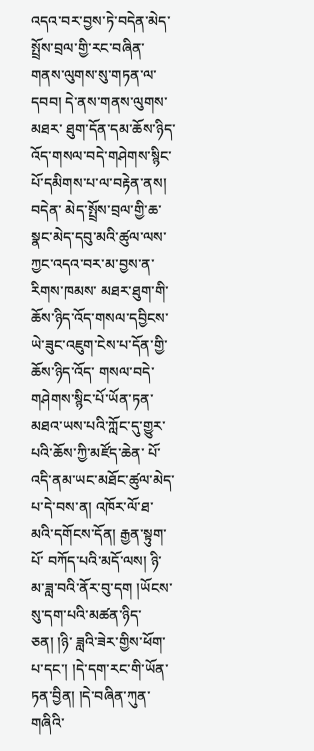འདའ་བར་བྱས་ཏེ་བདེན་མེད་ སྤྲོས་བྲལ་གྱི་རང་བཞིན་གནས་ལུགས་སུ་གཏན་ལ་དབབ། དེ་ནས་གནས་ལུགས་མཐར་ ཐུག་དོན་དམ་ཆོས་ཉིད་འོད་གསལ་བདེ་གཤེགས་སྙིང་པོ་དམིགས་པ་ལ་བརྟེན་ནས། བདེན་ མེད་སྤྲོས་བྲལ་གྱི་ཆ་སྣང་མེད་དབུ་མའི་ཚུལ་ལས་ཀྱང་འདའ་བར་མ་བྱས་ན་རིགས་ཁམས་ མཐར་ཐུག་གི་ཆོས་ཉིད་འོད་གསལ་དབྱིངས་ཡེ་ཟུང་འཇུག་ངེས་པ་དོན་གྱི་ཆོས་ཉིད་འོད་ གསལ་བདེ་གཤེགས་སྙིང་པོ་ཡོན་ཏན་མཐའ་ཡས་པའི་ཀློང་དུ་གྱུར་པའི་ཆོས་ཀྱི་མཛོད་ཆེན་ པོ་འདི་ནམ་ཡང་མཐོང་ཚུལ་མེད་པ་དེ་བས་ན། འཁོར་ལོ་ཐ་མའི་དགོངས་དོན། རྒྱན་སྟུག་པོ་ བཀོད་པའི་མདོ་ལས། ཉི་མ་ཟླ་བའི་ནོར་བུ་དག །ཡོངས་སུ་དག་པའི་མཚན་ཉིད་ཅན། །ཉི་ ཟླའི་ཟེར་གྱིས་ཕོག་པ་དང་། །དེ་དག་རང་གི་ཡོན་ཏན་བྱིན། །དེ་བཞིན་ཀུན་གཞིའི་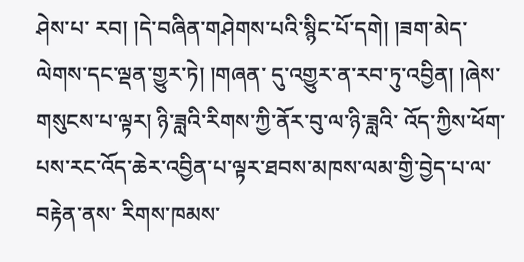ཤེས་པ་ རབ། །དེ་བཞིན་གཤེགས་པའི་སྙིང་པོ་དགེ། །ཟག་མེད་ལེགས་དང་ལྡན་གྱུར་ཏེ། །གཞན་ དུ་འགྱུར་ན་རབ་ཏུ་འབྱིན། །ཞེས་གསུངས་པ་ལྟར། ཉི་ཟླའི་རིགས་ཀྱི་ནོར་བུ་ལ་ཉི་ཟླའི་ འོད་ཀྱིས་ཕོག་པས་རང་འོད་ཆེར་འབྱིན་པ་ལྟར་ཐབས་མཁས་ལམ་གྱི་བྱེད་པ་ལ་བརྟེན་ནས་ རིགས་ཁམས་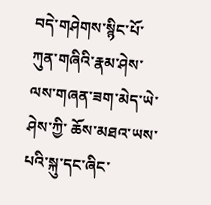བདེ་གཤེགས་སྙིང་པོ་ཀུན་གཞིའི་རྣམ་ཤེས་ལས་གཞན་ཟག་མེད་ཡེ་ཤེས་ཀྱི་ ཆོས་མཐའ་ཡས་པའི་སྐུ་དང་ཞིང་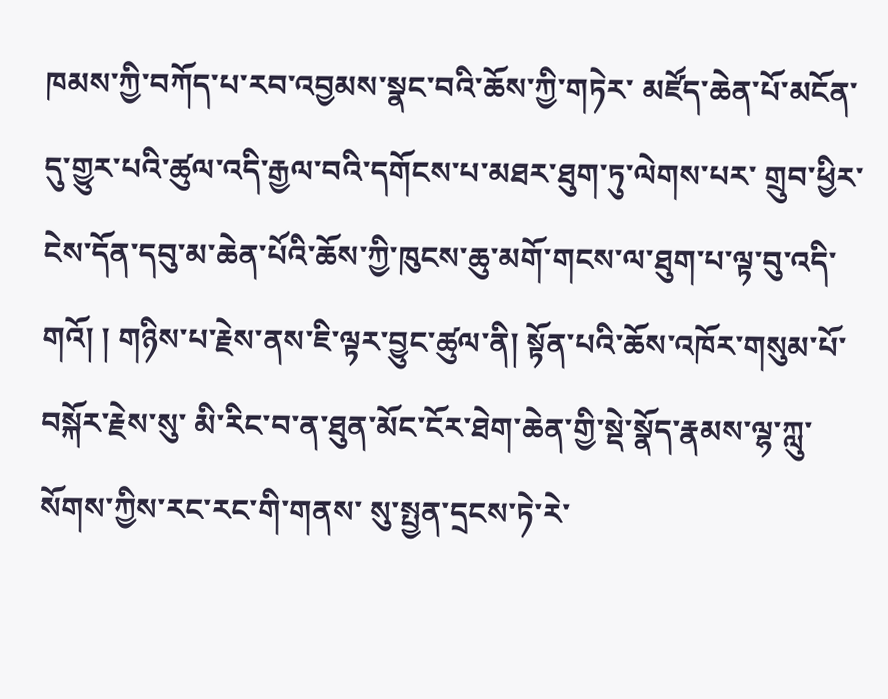ཁམས་ཀྱི་བཀོད་པ་རབ་འབྱམས་སྣང་བའི་ཆོས་ཀྱི་གཏེར་ མཛོད་ཆེན་པོ་མངོན་དུ་གྱུར་པའི་ཚུལ་འདི་རྒྱལ་བའི་དགོངས་པ་མཐར་ཐུག་ཏུ་ལེགས་པར་ གྲུབ་ཕྱིར་ངེས་དོན་དབུ་མ་ཆེན་པོའི་ཆོས་ཀྱི་ཁུངས་ཆུ་མགོ་གངས་ལ་ཐུག་པ་ལྟ་བུ་འདི་གའོ། ། གཉིས་པ་རྗེས་ནས་ཇི་ལྟར་བྱུང་ཚུལ་ནི། སྟོན་པའི་ཆོས་འཁོར་གསུམ་པོ་བསྐོར་རྗེས་སུ་ མི་རིང་བ་ན་ཐུན་མོང་ངོར་ཐེག་ཆེན་གྱི་སྡེ་སྣོད་རྣམས་ལྷ་ཀླུ་སོགས་ཀྱིས་རང་རང་གི་གནས་ སུ་སྤྱན་དྲངས་ཏེ་རེ་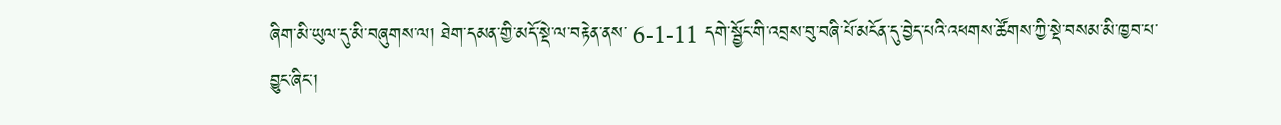ཞིག་མི་ཡུལ་དུ་མི་བཞུགས་ལ། ཐེག་དམན་གྱི་མདོ་སྡེ་ལ་བརྟེན་ནས་ 6-1-11 དགེ་སྦྱོང་གི་འབྲས་བུ་བཞི་པོ་མངོན་དུ་བྱེད་པའི་འཕགས་ཚོགས་ཀྱི་སྡེ་བསམ་མི་ཁྱབ་པ་ བྱུང་ཞིང་།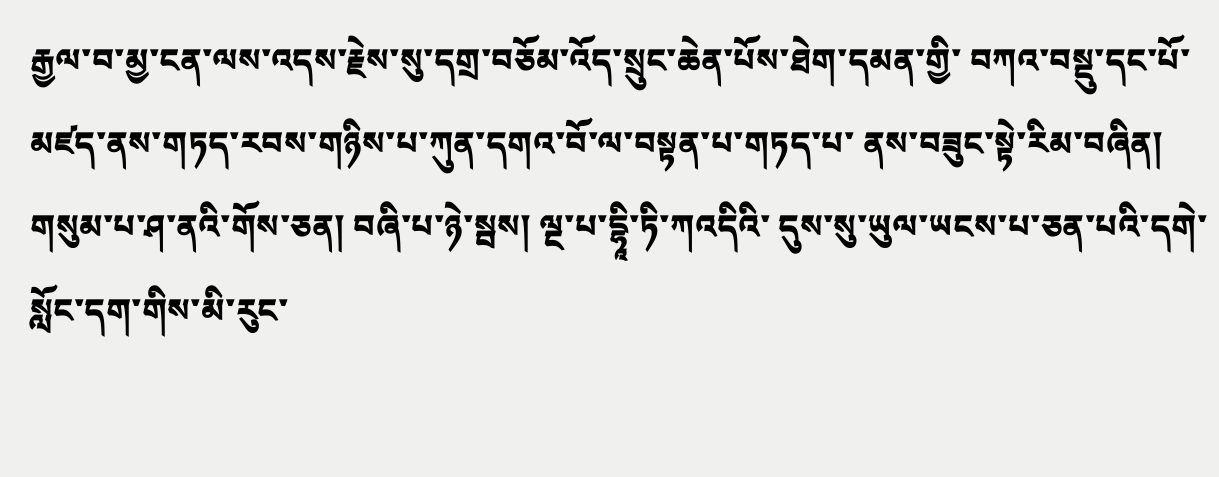རྒྱལ་བ་མྱ་ངན་ལས་འདས་རྗེས་སུ་དགྲ་བཅོམ་འོད་སྲུང་ཆེན་པོས་ཐེག་དམན་གྱི་ བཀའ་བསྡུ་དང་པོ་མཛད་ནས་གཏད་རབས་གཉིས་པ་ཀུན་དགའ་བོ་ལ་བསྟན་པ་གཏད་པ་ ནས་བཟུང་སྟེ་རིམ་བཞིན། གསུམ་པ་ཤ་ནའི་གོས་ཅན། བཞི་པ་ཉེ་སྦས། ལྔ་པ་དྷཱི་ཏི་ཀའདིའི་ དུས་སུ་ཡུལ་ཡངས་པ་ཅན་པའི་དགེ་སློང་དག་གིས་མི་རུང་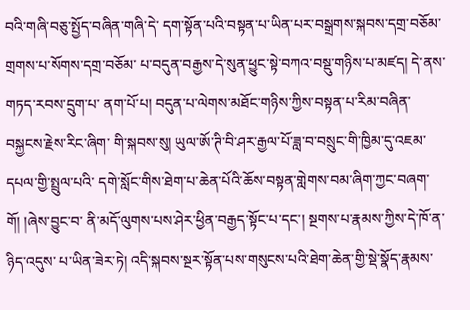བའི་གཞི་བཅུ་སྤྱོད་བཞིན་གཞི་དེ་ དག་སྟོན་པའི་བསྟན་པ་ཡིན་པར་བསྒྲགས་སྐབས་དགྲ་བཅོམ་གྲགས་པ་སོགས་དགྲ་བཅོམ་ པ་བདུན་བརྒྱས་དེ་སུན་ཕྱུང་སྟེ་བཀའ་བསྡུ་གཉིས་པ་མཛད། དེ་ནས་གཏད་རབས་དྲུག་པ་ ནག་པོ་པ། བདུན་པ་ལེགས་མཐོང་གཉིས་ཀྱིས་བསྟན་པ་རིམ་བཞིན་བསྐྱངས་རྗེས་རིང་ཞིག་ གི་སྐབས་སུ། ཡུལ་ཨོ་ཊི་བི་ཤར་རྒྱལ་པོ་ཟླ་བ་བསྲུང་གི་ཁྱིམ་དུ་འཇམ་དཔལ་གྱི་སྤྲུལ་པའི་ དགེ་སློང་གིས་ཐེག་པ་ཆེན་པོའི་ཆོས་བསྟན་གླེགས་བམ་ཞིག་ཀྱང་བཞག་གོ། །ཞེས་བྱུང་བ་ ནི་མདོ་ལུགས་པས་ཤེར་ཕྱིན་བརྒྱད་སྟོང་པ་དང་། སྔགས་པ་རྣམས་ཀྱིས་དེ་ཁོ་ན་ཉིད་འདུས་ པ་ཡིན་ཟེར་ཏེ། འདི་སྐབས་སྔར་སྟོན་པས་གསུངས་པའི་ཐེག་ཆེན་གྱི་སྡེ་སྣོད་རྣམས་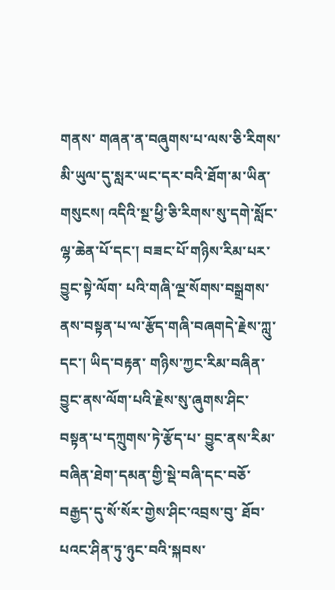གནས་ གཞན་ན་བཞུགས་པ་ལས་ཅི་རིགས་མི་ཡུལ་དུ་སླར་ཡང་དར་བའི་ཐོག་མ་ཡིན་གསུངས། འདིའི་སྔ་ཕྱི་ཅི་རིགས་སུ་དགེ་སློང་ལྷ་ཆེན་པོ་དང་། བཟང་པོ་གཉིས་རིམ་པར་བྱུང་སྟེ་ལོག་ པའི་གཞི་ལྔ་སོགས་བསྒྲགས་ནས་བསྟན་པ་ལ་རྩོད་གཞི་བཞགདེ་རྗེས་ཀླུ་དང་། ཡིད་བརྟན་ གཉིས་ཀྱང་རིམ་བཞིན་བྱུང་ནས་ལོག་པའི་རྗེས་སུ་ཞུགས་ཤིང་བསྟན་པ་དཀྲུགས་ཏེ་རྩོད་པ་ བྱུང་ནས་རིམ་བཞིན་ཐེག་དམན་གྱི་སྡེ་བཞི་དང་བཅོ་བརྒྱད་དུ་སོ་སོར་གྱེས་ཤིང་འབྲས་བུ་ ཐོབ་པའང་ཤིན་ཏུ་ཉུང་བའི་སྐབས་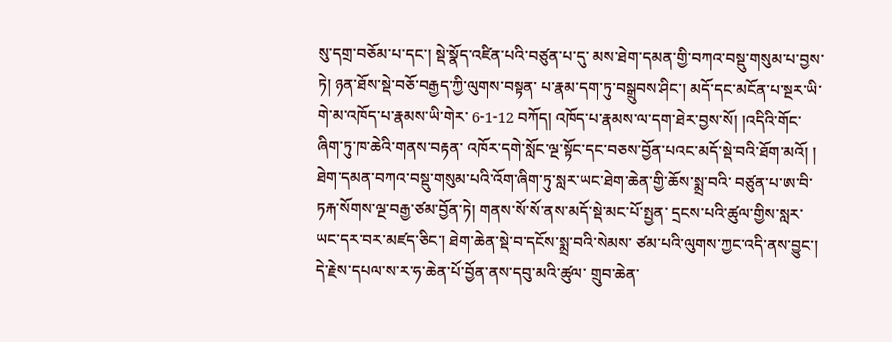སུ་དགྲ་བཅོམ་པ་དང་། སྡེ་སྣོད་འཛིན་པའི་བཙུན་པ་དུ་ མས་ཐེག་དམན་གྱི་བཀའ་བསྡུ་གསུམ་པ་བྱས་ཏེ། ཉན་ཐོས་སྡེ་བཅོ་བརྒྱད་ཀྱི་ལུགས་བསྟན་ པ་རྣམ་དག་ཏུ་བསྒྲུབས་ཤིང་། མདོ་དང་མངོན་པ་སྔར་ཡི་གེ་མ་འཁོད་པ་རྣམས་ཡི་གེར་ 6-1-12 བཀོད། འཁོད་པ་རྣམས་ལ་དག་ཐེར་བྱས་སོ། །འདིའི་གོང་ཞིག་ཏུ་ཁ་ཆེའི་གནས་བརྟན་ འཁོར་དགེ་སློང་ལྔ་སྟོང་དང་བཅས་བྱོན་པའང་མདོ་སྡེ་བའི་ཐོག་མའོ། ། ཐེག་དམན་བཀའ་བསྡུ་གསུམ་པའི་འོག་ཞིག་ཏུ་སླར་ཡང་ཐེག་ཆེན་གྱི་ཆོས་སྨྲ་བའི་ བཙུན་པ་ཨ་བི་ཏརྐ་སོགས་ལྔ་བརྒྱ་ཙམ་བྱོན་ཏེ། གནས་སོ་སོ་ནས་མདོ་སྡེ་མང་པོ་སྤྱན་ དྲངས་པའི་ཚུལ་གྱིས་སླར་ཡང་དར་བར་མཛད་ཅིང་། ཐེག་ཆེན་སྡེ་བ་དངོས་སྨྲ་བའི་སེམས་ ཙམ་པའི་ལུགས་ཀྱང་འདི་ནས་བྱུང་། དེ་རྗེས་དཔལ་ས་ར་ཧ་ཆེན་པོ་བྱོན་ནས་དབུ་མའི་ཚུལ་ གྲུབ་ཆེན་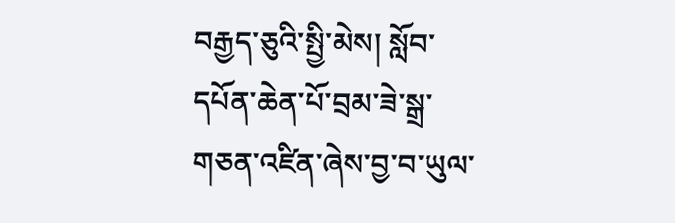བརྒྱད་ཅུའི་སྤྱི་མེས། སློབ་དཔོན་ཆེན་པོ་བྲམ་ཟེ་སྒྲ་གཅན་འཛིན་ཞེས་བྱ་བ་ཡུལ་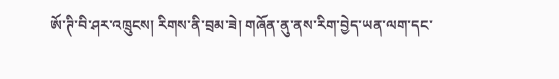ཨོ་ཊི་བི་ཤར་འཁྲུངས། རིགས་ནི་བྲམ་ཟེ། གཞོན་ནུ་ནས་རིག་བྱེད་ཡན་ལག་དང་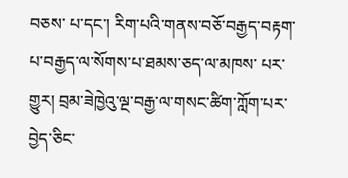བཅས་ པ་དང་། རིག་པའི་གནས་བཅོ་བརྒྱད་བརྟག་པ་བརྒྱད་ལ་སོགས་པ་ཐམས་ཅད་ལ་མཁས་ པར་གྱུར། བྲམ་ཟེཁྱེའུ་ལྔ་བརྒྱ་ལ་གསང་ཚིག་ཀློག་པར་བྱེད་ཅིང་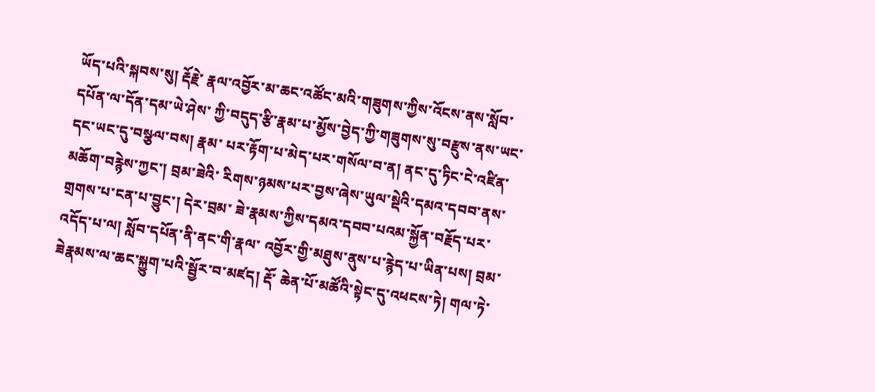ཡོད་པའི་སྐབས་སུ། རྡོརྗེ་ རྣལ་འབྱོར་མ་ཆང་འཚོང་མའི་གཟུགས་ཀྱིས་འོངས་ནས་སློབ་དཔོན་ལ་དོན་དམ་ཡེ་ཤེས་ ཀྱི་བདུད་རྩི་རྣམ་པ་མྱོས་བྱེད་ཀྱི་གཟུགས་སུ་བརྫུས་ནས་ཡང་དང་ཡང་དུ་བསྩལ་བས། རྣམ་ པར་རྟོག་པ་མེད་པར་གསོལ་བ་ན། ནང་དུ་ཏིང་ངེ་འཛིན་མཆོག་བརྙེས་ཀྱང་། བྲམ་ཟེའི་ རིགས་ཉམས་པར་བྱས་ཞེས་ཡུལ་སྡེའི་དམའ་དབབ་ནས་གྲགས་པ་ངན་པ་བྱུང་། དེར་བྲམ་ ཟེ་རྣམས་ཀྱིས་དམའ་དབབ་པའམ་སྐྱོན་བརྗོད་པར་འདོད་པ་ལ། སློབ་དཔོན་ནི་ནང་གི་རྣལ་ འབྱོར་གྱི་མཐུས་ནུས་པ་རྙེད་པ་ཡིན་པས། བྲམ་ཟེརྣམས་ལ་ཆང་སྐྱུག་པའི་སྦྱོར་བ་མཛད། རྡོ་ ཆེན་པོ་མཚོའི་སྟེང་དུ་འཕངས་ཏེ། གལ་ཏེ་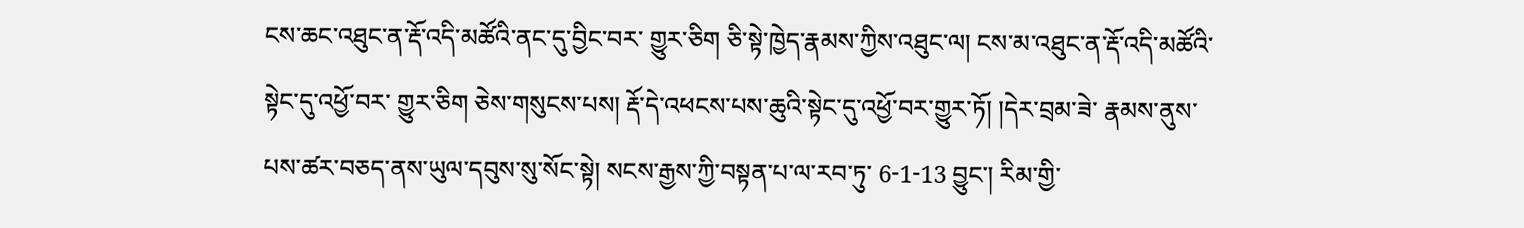ངས་ཆང་འཐུང་ན་རྡོ་འདི་མཚོའི་ནང་དུ་བྱིང་བར་ གྱུར་ཅིག ཅི་སྟེ་ཁྱེད་རྣམས་ཀྱིས་འཐུང་ལ། ངས་མ་འཐུང་ན་རྡོ་འདི་མཚོའི་སྟེང་དུ་འཕྱོ་བར་ གྱུར་ཅིག ཅེས་གསུངས་པས། རྡོ་དེ་འཕངས་པས་ཆུའི་སྟེང་དུ་འཕྱོ་བར་གྱུར་ཏོ། །དེར་བྲམ་ཟེ་ རྣམས་ནུས་པས་ཚར་བཅད་ནས་ཡུལ་དབུས་སུ་སོང་སྟེ། སངས་རྒྱས་ཀྱི་བསྟན་པ་ལ་རབ་ཏུ་ 6-1-13 བྱུང་། རིམ་གྱི་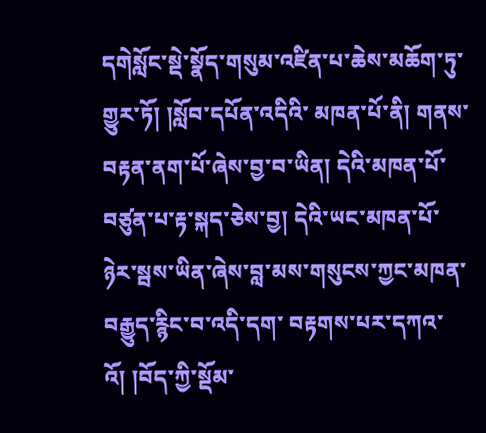དགེསློང་སྡེ་སྣོད་གསུམ་འཛིན་པ་ཆེས་མཆོག་ཏུ་གྱུར་ཏོ། །སློབ་དཔོན་འདིའི་ མཁན་པོ་ནི། གནས་བརྟན་ནག་པོ་ཞེས་བྱ་བ་ཡིན། དེའི་མཁན་པོ་བཙུན་པ་རྟ་སྐད་ཅེས་བྱ། དེའི་ཡང་མཁན་པོ་ཉེར་སྦས་ཡིན་ཞེས་བླ་མས་གསུངས་ཀྱང་མཁན་བརྒྱུད་རྙིང་བ་འདི་དག་ བརྟགས་པར་དཀའ་འོ། །བོད་ཀྱི་སྡོམ་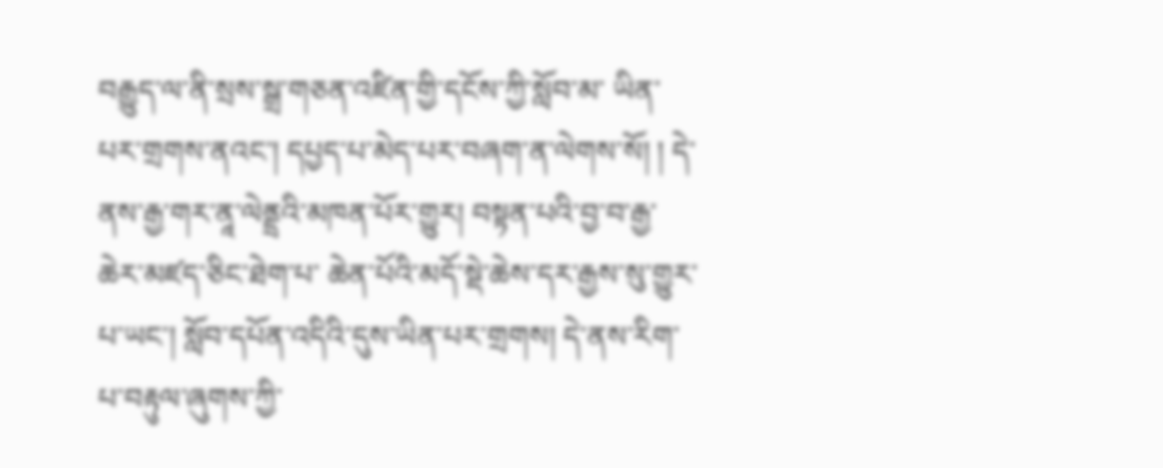བརྒྱུད་ལ་ནི་སྲས་སྒྲ་གཅན་འཛིན་གྱི་དངོས་ཀྱི་སློབ་མ་ ཡིན་པར་གྲགས་ནའང་། དཔྱད་པ་མེད་པར་བཞག་ན་ལེགས་སོ། ། དེ་ནས་རྒྱ་གར་ནཱ་ལེནྡྲའི་མཁན་པོར་གྱུར། བསྟན་པའི་བྱ་བ་རྒྱ་ཆེར་མཛད་ཅིང་ཐེག་པ་ ཆེན་པོའི་མདོ་སྡེ་ཆེས་དར་རྒྱས་སུ་གྱུར་པ་ཡང་། སློབ་དཔོན་འདིའི་དུས་ཡིན་པར་གྲགས། དེ་ནས་རིག་པ་བརྟུལ་ཞུགས་ཀྱི་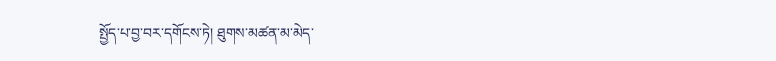སྤྱོད་པ་བྱ་བར་དགོངས་ཏེ། ཐུགས་མཚན་མ་མེད་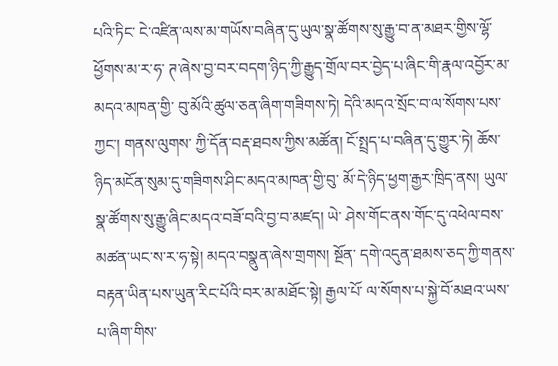པའི་ཏིང་ ངེ་འཛིན་ལས་མ་གཡོས་བཞིན་དུ་ཡུལ་སྣ་ཚོགས་སུ་རྒྱུ་བ་ན་མཐར་གྱིས་ལྷོ་ཕྱོགས་མ་ར་ཧ་ ཊ་ཞེས་བྱ་བར་བདག་ཉིད་ཀྱི་རྒྱུད་གྲོལ་བར་བྱེད་པ་ཞིང་གི་རྣལ་འབྱོར་མ་མདའ་མཁན་གྱི་ བུ་མོའི་ཚུལ་ཅན་ཞིག་གཟིགས་ཏེ། དེའི་མདའ་སྲོང་བ་ལ་སོགས་པས་ཀྱང་། གནས་ལུགས་ ཀྱི་དོན་བརྡ་ཐབས་ཀྱིས་མཚོན། ངོ་སྤྲད་པ་བཞིན་དུ་གྱུར་ཏེ། ཆོས་ཉིད་མངོན་སུམ་དུ་གཟིགས་ཤིང་མདའ་མཁན་གྱི་བུ་ མོ་དེ་ཉིད་ཕྱག་རྒྱར་ཁྲིད་ནས། ཡུལ་སྣ་ཚོགས་སུ་རྒྱུ་ཞིང་མདའ་བཟོ་བའི་བྱ་བ་མཛད། ཡེ་ ཤེས་གོང་ནས་གོང་དུ་འཕེལ་བས་མཚན་ཡང་ས་ར་ཧ་སྟེ། མདའ་བསྣུན་ཞེས་གྲགས། སྔོན་ དགེ་འདུན་ཐམས་ཅད་ཀྱི་གནས་བརྟན་ཡིན་པས་ཡུན་རིང་པོའི་བར་མ་མཐོང་སྟེ། རྒྱལ་པོ་ ལ་སོགས་པ་སྐྱེ་བོ་མཐའ་ཡས་པ་ཞིག་གིས་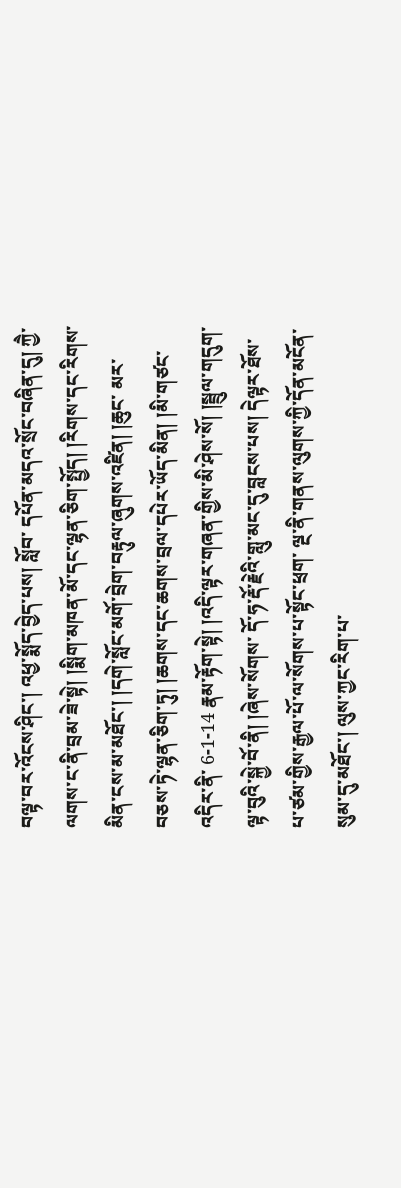བལྟ་བར་འོངས་ཤིང་། འཕྱ་སྨོད་བྱེད་པས། སློབ་ དཔོན་མདའ་སྲོང་བཞིན་དུ། ཀྱཻ་ལགས་ང་ནི་བྲམ་ཟེ་སྟེ། །སྨིག་མཁན་མོ་དང་ལྷན་ཅིག་སྤྱོད། །རིགས་དང་རིགས་མིན་ངས་མ་མཐོང་། །དགེ་སློང་མགོ་བྲེག་བརྟུལ་ཞུགས་འཛིན། །ཆུང་ མར་བཅས་ཏེ་ལྷན་ཅིག་ཏུ། །ཆགས་དང་ཆགས་བྲལ་དཔེར་ཡོད་མིན། །མི་གཙང་འདིར་ནི་ 6-1-14 རྣམ་རྟོག་སྟེ། །འདི་ལྟར་གཞན་གྱིས་མི་ཤེས་སོ། །སྦྲུལ་གདུག་ལྟ་བུའི་སྐྱེ་བོ་ནི། །ཞེས་སོགས་ དོ་ཧ་རྡོ་རྗེའི་གླུ་མང་དུ་བླངས་པས། དེལྟར་ཐོས་པ་ཙམ་གྱིས་རྒྱལ་པོ་ལ་སོགས་པ་སྟོང་ཕྲག་ ལྔ་ནི་གནས་ལུགས་ཀྱི་དོན་མངོན་སུམ་དུ་མཐོང་། ལུས་ཀྱང་རིག་པ་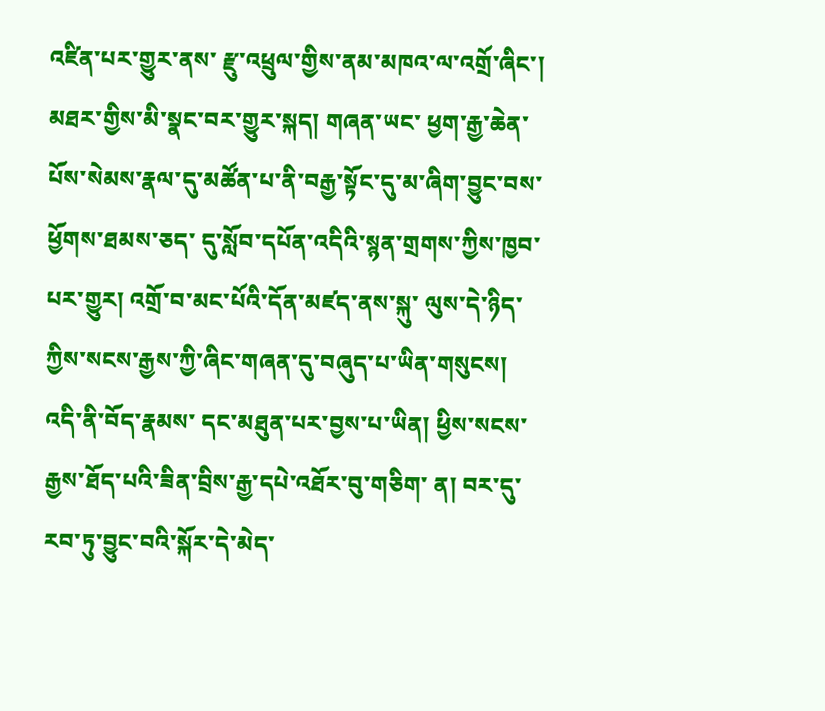འཛིན་པར་གྱུར་ནས་ རྫུ་འཕྲུལ་གྱིས་ནམ་མཁའ་ལ་འགྲོ་ཞིང་། མཐར་གྱིས་མི་སྣང་བར་གྱུར་སྐད། གཞན་ཡང་ ཕྱག་རྒྱ་ཆེན་པོས་སེམས་རྣལ་དུ་མཚོན་པ་ནི་བརྒྱ་སྟོང་དུ་མ་ཞིག་བྱུང་བས་ཕྱོགས་ཐམས་ཅད་ དུ་སློབ་དཔོན་འདིའི་སྙན་གྲགས་ཀྱིས་ཁྱབ་པར་གྱུར། འགྲོ་བ་མང་པོའི་དོན་མཛད་ནས་སྐུ་ ལུས་དེ་ཉིད་ཀྱིས་སངས་རྒྱས་ཀྱི་ཞིང་གཞན་དུ་བཞུད་པ་ཡིན་གསུངས། འདི་ནི་བོད་རྣམས་ དང་མཐུན་པར་བྱས་པ་ཡིན། ཕྱིས་སངས་རྒྱས་ཐོད་པའི་ཟིན་བྲིས་རྒྱ་དཔེ་འཐོར་བུ་གཅིག་ ན། བར་དུ་རབ་ཏུ་བྱུང་བའི་སྐོར་དེ་མེད་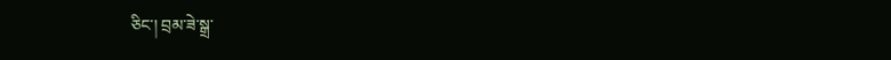ཅིང་། བྲམ་ཟེ་སྒྲ་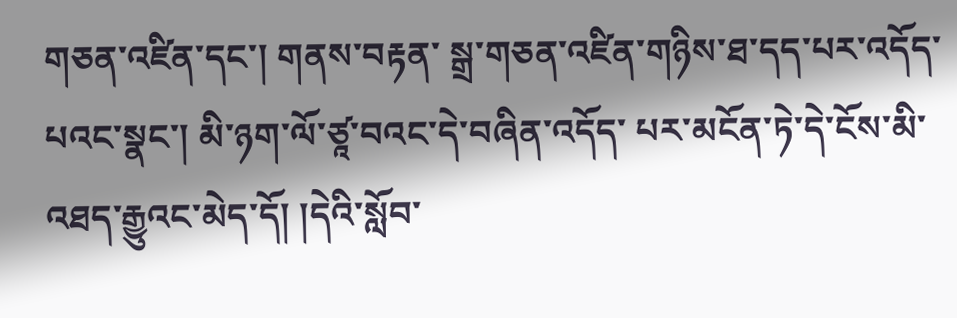གཅན་འཛིན་དང་། གནས་བརྟན་ སྒྲ་གཅན་འཛིན་གཉིས་ཐ་དད་པར་འདོད་པའང་སྣང་། མི་ཉག་ལོ་ཙཱ་བའང་དེ་བཞིན་འདོད་ པར་མངོན་ཏེ་དེ་ངོས་མི་འཐད་རྒྱུའང་མེད་དོ། །དེའི་སློབ་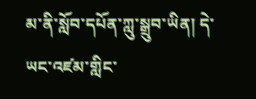མ་ནི་སློབ་དཔོན་ཀླུ་སྒྲུབ་ཡིན། དེ་ ཡང་འཛམ་གླིང་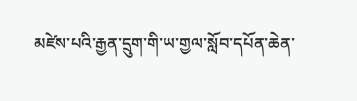མཛེས་པའི་རྒྱན་དྲུག་གི་ཡ་གྱལ་སློབ་དཔོན་ཆེན་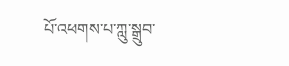པོ་འཕགས་པ་ཀླུ་སྒྲུབ་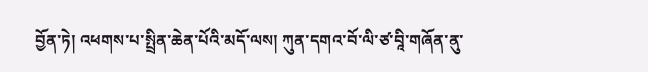བྱོན་ཏེ། འཕགས་པ་སྤྲིན་ཆེན་པོའི་མདོ་ལས། ཀུན་དགའ་བོ་ལི་ཙ་བཱི་གཞོན་ནུ་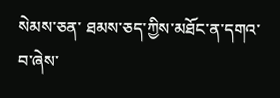སེམས་ཅན་ ཐམས་ཅད་ཀྱིས་མཐོང་ན་དགའ་བ་ཞེས་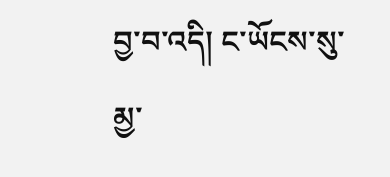བྱ་བ་འདི། ང་ཡོངས་སུ་མྱ་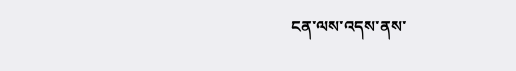ངན་ལས་འདས་ནས་